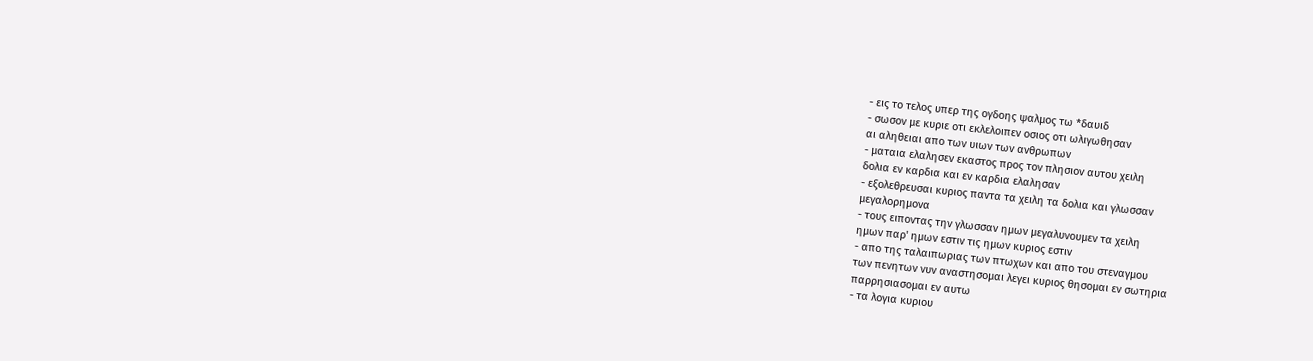- εις το τελος υπερ της ογδοης ψαλμος τω *δαυιδ
- σωσον με κυριε οτι εκλελοιπεν οσιος οτι ωλιγωθησαν
αι αληθειαι απο των υιων των ανθρωπων
- ματαια ελαλησεν εκαστος προς τον πλησιον αυτου χειλη
δολια εν καρδια και εν καρδια ελαλησαν
- εξολεθρευσαι κυριος παντα τα χειλη τα δολια και γλωσσαν
μεγαλορημονα
- τους ειποντας την γλωσσαν ημων μεγαλυνουμεν τα χειλη
ημων παρ' ημων εστιν τις ημων κυριος εστιν
- απο της ταλαιπωριας των πτωχων και απο του στεναγμου
των πενητων νυν αναστησομαι λεγει κυριος θησομαι εν σωτηρια
παρρησιασομαι εν αυτω
- τα λογια κυριου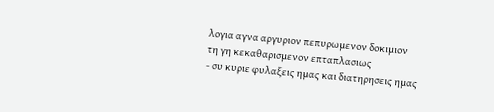λογια αγνα αργυριον πεπυρωμενον δοκιμιον
τη γη κεκαθαρισμενον επταπλασιως
- συ κυριε φυλαξεις ημας και διατηρησεις ημας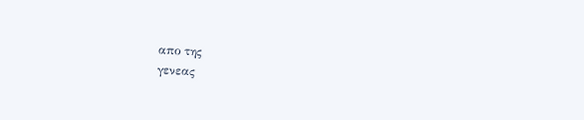απο της
γενεας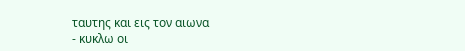ταυτης και εις τον αιωνα
- κυκλω οι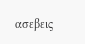ασεβεις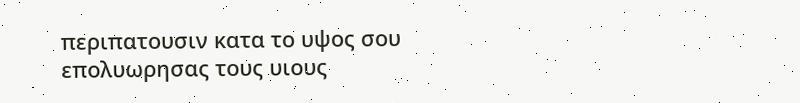περιπατουσιν κατα το υψος σου
επολυωρησας τους υιους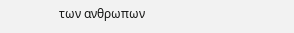των ανθρωπων